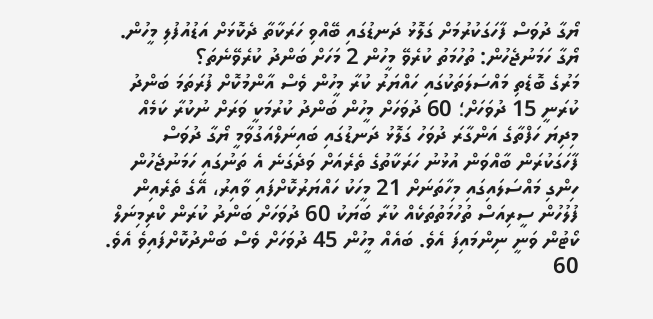ޔޯގާ ދުވަސް ފާހަގަކުރުމަށް ގަލޮޅު ދަނޑުގައި ބޭއްވި ހަރަކާތާ ދެކޮޅަށް އަޑުއުފުލި މީހުން.
ޔޯގާ ހަމަނުޖެހުން: ތުހުމަތު ކުރެވޭ މީހުން 2 މަހަށް ބަންދު ކުރެވޭނެތަ؟
މަރުގެ ބޮޑެތި މައްސަލަތަކުގައި ހައްޔަރު ކުރާ މީހުން ވެސް އާންމުކޮށް ފުރަތަމަ ބަންދު ކުރަނީ 15 ދުވަހަށް؛ 60 ދުވަހަށް މީހުން ބަންދު ކުރުމަކީ ވަރަށް ނުކުރާ ކަމެއް
މިދިޔަ ހަފްތާގެ އަންގާރަ ދުވަހު ގަލޮޅު ދަނޑުގައި ބައިނަލްއަގުވާމީ ޔޯގާ ދުވަސް ފާހަގަކުރަން ބާއްވަން އުޅުނު ހަރަކާތުގެ ތެރެއަށް ވަދެގަނެ އެ ތަނުގައި ހަމަނުޖެހުން ހިންގި މައްސަލައިގައި މިހާތަނަށް 21 މީހަކު ހައްޔަރުކޮށްފައި ވާއިރު، އޭގެ ތެރެއިން ފުލުހުން ސީރިއަސް ތުހުމަތުތަކެއް ކުރާ ބަޔަކު 60 ދުވަހަށް ބަންދު ކުރަން ކްރިމިނަލް ކޯޓުން ވަނީ ނިންމައިފަ އެވެ. ބައެއް މީހުން 45 ދުވަހަށް ވެސް ބަންދުކޮށްފައިވެ އެވެ.
60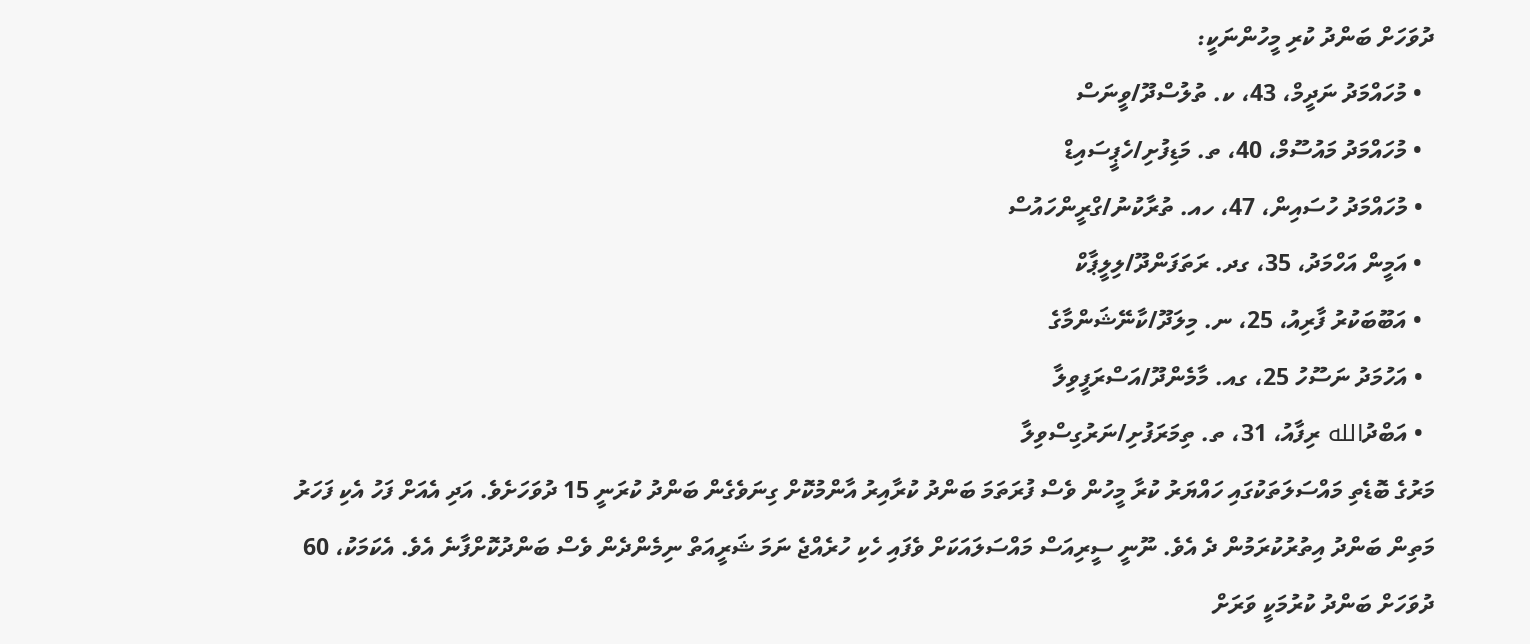ދުވަހަށް ބަންދު ކުރި މީހުންނަކީ:
  • މުހައްމަދު ނަދީމް، 43، ކ. ތުލުސްދޫ/ވީނަސް
  • މުހައްމަދު މައުސޫމް، 40، ތ. މަޑިފުށި/ހެޕީސައިޑް
  • މުހައްމަދު ހުސައިން، 47، ހއ. ތުރާކުނު/ގްރީންހައުސް
  • އަމީން އަހްމަދު، 35، ގދ. ރަތަފަންދޫ/ލިލީޕާކް
  • އަބޫބަކުރު ފާރިއު، 25، ނ. މިލަދޫ/ކާނޭޝަންމާގެ
  • އަހުމަދު ނަސޫހު 25، ގއ. މާމެންދޫ/އަސްރަފީވިލާ
  • އަބްދުالله ރިފާއު، 31، ތ. ތިމަރަފުށި/ނަރުގިސްވިލާ
މަރުގެ ބޮޑެތި މައްސަލަތަކުގައި ހައްޔަރު ކުރާ މީހުން ވެސް ފުރަތަމަ ބަންދު ކުރާއިރު އާންމުކޮށް ގިނަވެގެން ބަންދު ކުރަނީ 15 ދުވަހަށެވެ. އަދި އެއަށް ފަހު އެކި ފަހަރު މަތިން ބަންދު އިތުރުކުރަމުން ދެ އެވެ. ނޫނީ ސީރިއަސް މައްސަލައަކަށް ވެފައި ހެކި ހުރެއްޖެ ނަމަ ޝަރީއަތް ނިމެންދެން ވެސް ބަންދުކޮށްފާނެ އެވެ. އެކަމަކު، 60 ދުވަހަށް ބަންދު ކުރުމަކީ ވަރަށް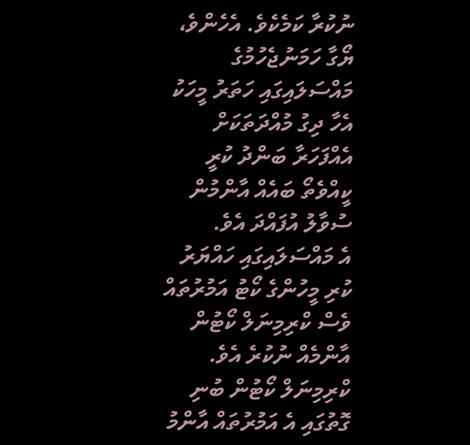ނުކުރާ ކަމެކެވެ. އެހެންވެ، ޔޯގާ ހަމަނުޖެހުމުގެ މައްސަލައިގައި ހަތަރު މީހަކު އެހާ ދިގު މުއްދަތަކަށް އެއްފަހަރާ ބަންދު ކުރީ ކީއްވެތޯ ބައެއް އާންމުން ސުވާލު އުފައްދަ އެވެ.
އެ މައްސަލައިގައި ހައްޔަރު ކުރި މީހުންގެ ކޯޓު އަމުރުތައް ވެސް ކްރިމިނަލް ކޯޓުން އާންމެއް ނުކުރެ އެވެ. ކްރިމިނަލް ކޯޓުން ބުނި ގޮތުގައި އެ އަމުރުތައް އާންމު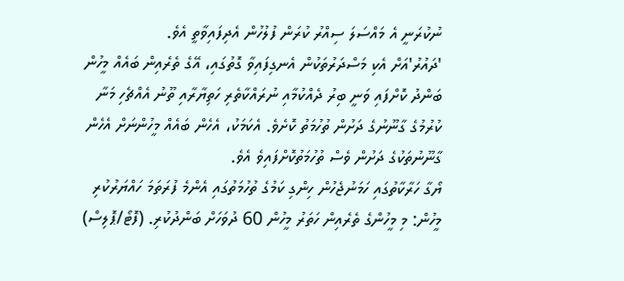ނުކުރަނީ އެ މައްސަލަ ސިއްރު ކުރަން ފުލުހުން އެދިފައިވާތީ އެވެ.
'ދައުރު'އަށް އެކި މަސްދަރުތަކުން އެނގިފައިވާ ގޮތުގައި، އޭގެ ތެރެއިން ބައެއް މީހުން ބަންދު ކޮށްފައި ވަނީ ބިރު ދެއްކުމާއި ނުރައްކާތެރި ހަތިޔާރާއި ތޫނު އެއްޗެހި މަނާ ކުރުމުގެ ގާނޫނުގެ ދަށުން ތުހުމަތު ކޮށެވެ. އެކަމަކު، އެހެން ބައެއް މީހުންނަށް އެހެން ގާނޫނުތަކުގެ ދަށުން ވެސް ތުހުމަތުކޮށްފައިވެ އެވެ.
ޔޯގާ ހަރާކާތުގައި ހަމަނުޖެހުން ހިންގި ކަމުގެ ތުހުމަތުގައި އެންމެ ފުރަތަމަ ހައްޔަރުކުރި މީހުން: މި މީހުންގެ ތެރެއިން ހަތަރު މީހުން 60 ދުވަހަށް ބަންދުކުރި. (ފޮޓޯ/ޕޮލިސް)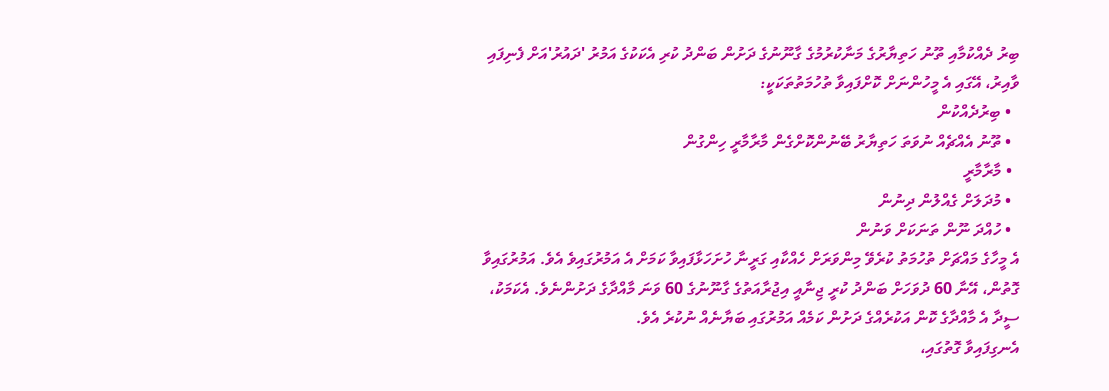ބިރު ދެއްކުމާއި ތޫނު ހަތިޔާރުގެ މަނާކުރުމުގެ ގާނޫނުގެ ދަށުން ބަންދު ކުރި އެކަކުގެ އަމުރު 'ދައުރު'އަށް ފެނިފައި ވާއިރު، އޭގައި އެ މީހުންނަށް ކޮށްފައިވާ ތުހުމަތުތަކަކީ:
  • ބިރުދެއްކުން
  • ތޫނު އެއްޗެއް ނުވަތަ ހަތިޔާރު ބޭނުންކޮށްގެން މާރާމާރީ ހިންގުން
  • މާރާމާރީ
  • މުދަލަށް ގެއްލުން ދިނުން
  • ހުއްދަ ނޫން ތަނަކަށް ވަނުން
އެ މީހާގެ މައްޗަށް ތުހުމަތު ކުރެވޭ މިންވަރަށް ހެއްކާއި ގަރީނާ ހުށަހަޅާފައިވާ ކަމަށް އެ އަމުރުގައިވެ އެވެ. އަމުރުގައިވާ ގޮތުން، އޭނާ 60 ދުވަހަށް ބަންދު ކުރީ ޖިނާއީ އިޖުރާއަތުގެ ގާނޫނުގެ 60 ވަނަ މާއްދާގެ ދަށުންނެވެ. އެކަމަކު، ސީދާ އެ މާއްދާގެ ކޮން އަކުރެއްގެ ދަށުން ކަމެއް އަމުރުގައި ބަޔާނެއް ނުކުރެ އެވެ.
އެނގިފައިވާ ގޮތުގައި،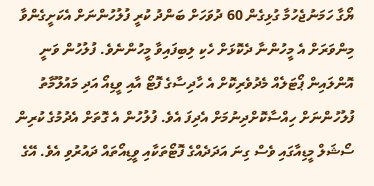ޔޯގާ ހަމަނުޖެހުމާ ގުޅިގެން 60 ދުވަހަށް ބަންދު ކުރީ ފުލުހުންނަށް އެކަށީގެންވާ މިންވަރަށް އެ މީހުންނާ ދެކޮޅަށް ހެކި ލިބިފައިވާ މީހުންނެވެ. ފުލުހުން ވަނީ އޮންލައިން ޕޯޓަލެއް މެދުވެރިކޮށް އެ ހާދިސާގެ ފޮޓޯ އާއި ވީޑިއޯ އަދި މައުލޫމާތު ފުލުހުންނަށް ހިއްސާކޮށްދިނުމަށް އެދިފަ އެވެ. ފުލުހުން އެ ގޮތަށް އެދުމުގެ ކުރިން ސޯޝަލް މީޑިއާގައި ވެސް ގިނަ އަދަދެއްގެ ފޮޓޯތަކާއި ވީޑިއޯތައް ދައުރުވި އެވެ. އޭގެ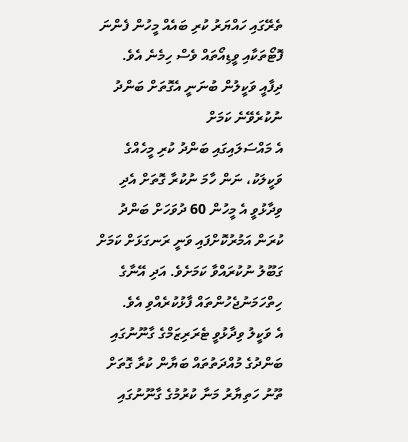ތެރޭގައި ހައްޔަރު ކުރި ބައެއް މީހުން ފެންނަ ފޮޓޯތަކާއި ވީޑިއޯތައް ވެސް ހިމެނެ އެވެ.
ދިފާއީ ވަކީލުން ބުނަނީ އެގޮތަށް ބަންދު ނުކުރެވޭނެ ކަމަށް
އެ މައްސަލައިގައި ބަންދު ކުރި މީހެއްގެ ވަކީލަކު، ނަން ހާމަ ނުކުރާ ގޮތަށް އެދި ވިދާޅުވީ އެ މީހުން 60 ދުވަހަށް ބަންދު ކުރަން އަމުރުކޮށްފައި ވަނީ ރަނގަޅަށް ކަމަށް ގަބޫލު ނުކުރައްވާ ކަމަށެވެ. އަދި އޭނާގެ ހިތްހަމަނުޖެހުންތައް ފާޅުކުރެއްވި އެވެ.
އެ ވަކީލު ވިދާޅުވީ ޓެރަރިޒަމްގެ ގާނޫނުގައި ބަންދުގެ މުއްދަތުތައް ބަޔާން ކުރާ ގޮތަށް ތޫނު ހަތިޔާރު މަނާ ކުރުމުގެ ގާނޫނުގައި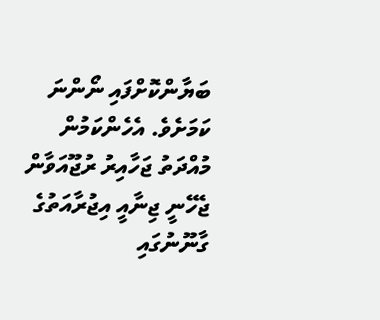ބަޔާންކޮށްފައި ނޯންނަ ކަމަށެވެ. އެހެންކަމުން މުއްދަތު ޖަހާއިރު ރުޖޫއަވާން ޖެހޭނީ ޖިނާއީ އިޖުރާއަތުގެ ގާނޫނުގައި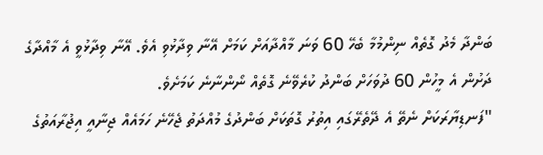ބަންދާ މެދު ގޮތެއް ނިންމުމާ ބެހޭ 60 ވަނަ މާއްދާއަށް ކަމަށް އޭނާ ވިދާޅުވި އެވެ. އޭނާ ވިދާޅުވީ އެ މާއްދާގެ ދަށުން އެ މީހުން 60 ދުވަހަށް ބަންދު ކުރެވޭނެ ގޮތެއް ނޯންނާނެ ކަމަށެވެ.
"ފަނޑިޔާރަކަށް ނެތޭ އެ ދޭތެރޭގައި އިތުރު ގޮތަކަށް ބަންދުގެ މުއްދަތު ޖެހޭނެ ހަމައެއް ޖިނާއީ އިޖުރާއަތުގެ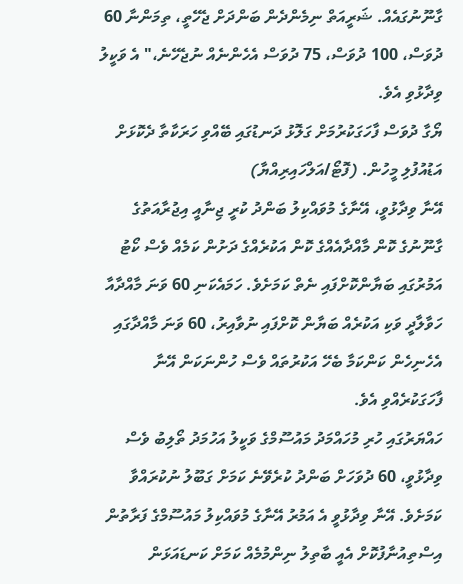ގާނޫނުގައެއް. ޝަރީއަތް ނިމެންދެން ބަންދަށް ޖެހޭތީ، ތިމަންނާ 60 ދުވަސް، 100 ދުވަސް، 75 ދުވަސް އެހެންނެއް ނުޖެހޭނެ،" އެ ވަކީލު ވިދާޅުވި އެވެ.
ޔޯގާ ދުވަސް ފާހަގަކުރުމަށް ގަލޮޅު ދަނޑުގައި ބޭއްވި ހަރަކާތާ ދެކޮޅަށް އަޑުއުފުލި މީހުން. (ފޮޓޯ/އަލްހައިރިއްޔާ)
އޭނާ ވިދާޅުވީ، އޭނާގެ މުވައްކިލު ބަންދު ކުރީ ޖިނާއީ އިޖުރާއަތުގެ ގާނޫނުގެ ކޮން މާއްދާއެއްގެ ކޮން އަކުރެއްގެ ދަށުން ކަމެއް ވެސް ކޯޓު އަމުރުގައި ބަޔާންކޮށްފައި ނެތް ކަމަށެވެ. ހަމައެކަނި 60 ވަނަ މާއްދާއާ ހަވާލާދީ ވަކި އަކުރެއް ބަޔާން ކޮށްފައި ނުވާއިރު، 60 ވަނަ މާއްދާގައި އެހެނިހެން ކަންކަމާ ބެހޭ އަކުރުތައް ވެސް ހުންނަކަން އޭނާ ފާހަގަކުރެއްވި އެވެ.
ހައްޔަރުގައި ހުރި މުހައްމަދު މައުސޫމްގެ ވަކީލު އަހުމަދު ތޯލިބު ވެސް ވިދާޅުވީ، 60 ދުވަހަށް ބަންދު ކުރެވޭނެ ކަމަށް ގަބޫލު ނުކުރައްވާ ކަމަށެވެ. އޭނާ ވިދާޅުވީ އެ އަމުރު އޭނާގެ މުވައްކިލު މައުސޫމްގެ ފަރާތުން އިސްތިއުނާފުކޮށް އެއީ ބާތިލު ނިންމުމެއް ކަމަށް ކަނޑައަޅަން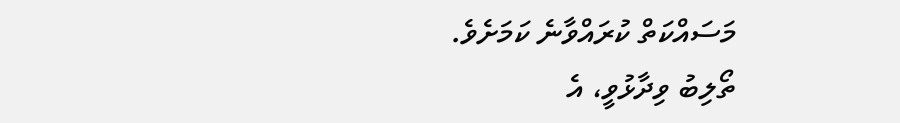މަސައްކަތް ކުރައްވާނެ ކަމަށެވެ.
ތޯލިބު ވިދާޅުވީ، އެ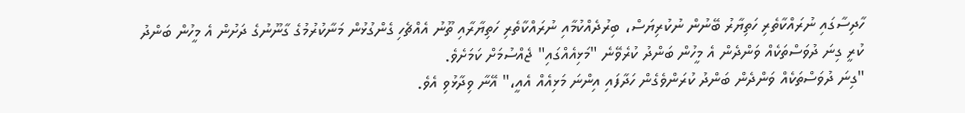ހާދިސާގައި ނުރައްކާތެރި ހަތިޔާރު ބޭނުން ނުކުރިޔަސް، ބިރުދެއްކުމާއި ނުރައްކާތެރި ހަތިޔާރާއި ތޫނު އެއްޗެހި ގެންގުޅުން މަނާކުރުމުގެ ގާނޫނުގެ ދަށުން އެ މީހުން ބަންދު ކުރީ ގިނަ ދުވަސްތަކެއް ވަންދެން އެ މީހުން ބަންދު ކުރެވޭނެ "މަޅިއެއްގައި" ޖެއްސުމަށް ކަމަށެވެ.
"ގިނަ ދުވަސްތަކެއް ވަންދެން ބަންދު ކުރަންވެގެން ހަދާފައި އިންނަ މަޅިއެއް އެއީ،" އޭނާ ވިދާޅުވި އެވެ.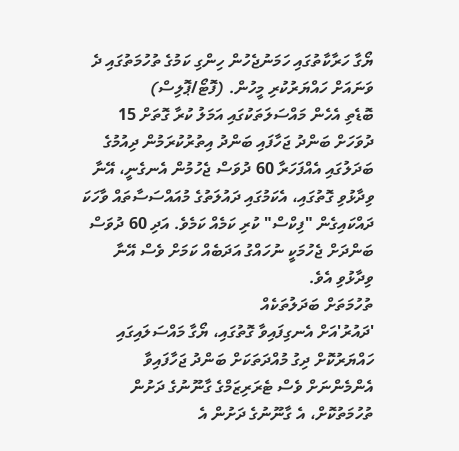ޔޯގާ ހަރާކާތުގައި ހަމަނުޖެހުން ހިންގި ކަމުގެ ތުހުމަތުގައި ދެ ވަނައަށް ހައްޔަރުކުރި މީހުން. (ފޮޓޯ/ޕޮލިސް)
ބޮޑެތި އެހެން މައްސަލަތަކުގައި އަމަލު ކުރާ ގޮތަށް 15 ދުވަހަށް ބަންދު ޖަހާފައި ބަންދު އިތުރުކުރަމުން ދިއުމުގެ ބަދަލުގައި އެއްފަހަރާ 60 ދުވަސް ޖެހުމުން އެނގެނީ، އޭނާ ވިދާޅުވި ގޮތުގައި، އެކަމުގައި ދައުލަތުގެ މުއައްސަސާތައް ވާހަކަ ދައްކައިގެން "ފިކްސް" ކުރި ކަމެއް ކަމެވެ. އަދި 60 ދުވަސް ބަންދަށް ޖެހުމަކީ ނުހައްގު އަދަބެއް ކަމަށް ވެސް އޭނާ ވިދާޅުވި އެވެ.
ތުހުމަތަށް ބަދަލުތަކެއް
'ދައުރު'އަށް އެނގިފައިވާ ގޮތުގައި، ޔޯގާ މައްސަލައިގައި ހައްޔަރުކޮށް ދިގު މުއްދަތަކަށް ބަންދު ޖަހާފައިވާ އެންމެންނަށް ވެސް ޓެރަރިޒަމްގެ ގާނޫނުގެ ދަށުން ތުހުމަތުކޮށް، އެ ގާނޫނުގެ ދަށުން އެ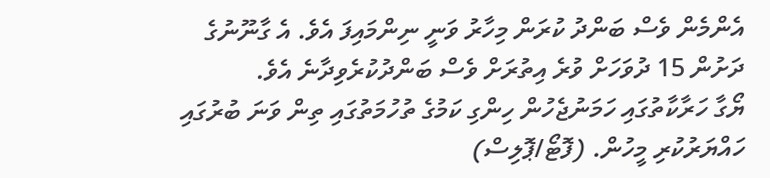އެންމެން ވެސް ބަންދު ކުރަން މިހާރު ވަނީ ނިންމައިފަ އެވެ. އެ ގާނޫނުގެ ދަށުން 15 ދުވަހަށް ވުރެ އިތުރަށް ވެސް ބަންދުކުރެވިދާނެ އެވެ.
ޔޯގާ ހަރާކާތުގައި ހަމަނުޖެހުން ހިންގި ކަމުގެ ތުހުމަތުގައި ތިން ވަނަ ބުރުގައި ހައްޔަރުކުރި މީހުން. (ފޮޓޯ/ޕޮލިސް)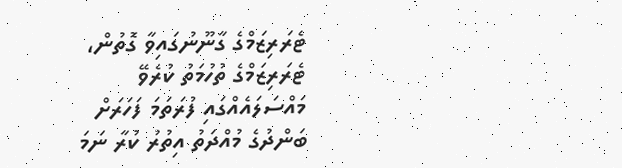ޓެރަރިޒަމްގެ ގާނޫނުގައިވާ ގޮތުން، ޓެރަރިޒަމްގެ ތުހުމަތު ކުރެވޭ މައްސަލައެއްގައި ފުރަތަމަ ފަހަރަށް ބަންދުގެ މުއްދަތު އިތުރު ކުރާ ނަމަ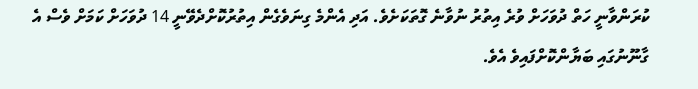ކުރަންވާނީ ހަތް ދުވަހަށް ވުރެ އިތުރު ނުވާނެ ގޮތަކަށެވެ. އަދި އެންމެ ގިނަވެގެން އިތުރުކޮށްދެވޭނީ 14 ދުވަހަށް ކަމަށް ވެސް އެ ގާނޫނުގައި ބަޔާންކޮށްފައިވެ އެވެ.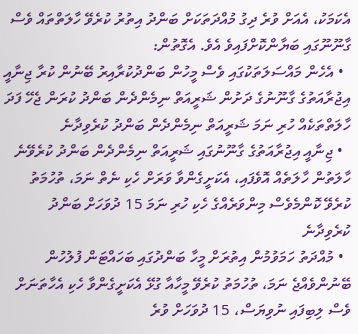އެކަމަކު، އެއަށް ވުރެ ދިގު މުއްދަތަކަށް ބަންދު އިތުރު ކުރެވޭ ހާލަތްތައް ވެސް ގާނޫނޫގައި ބަޔާންކޮށްފައިވެ އެވެ. އެގޮތުން:
  • އެހެން މައްސަލަތަކުގައި ވެސް މީހުން ބަންދުކުރާއިރު ބޭނުން ކުރާ ޖިނާއީ އިޖުރާއަތުގެ ގާނޫނުގެ ދަށުން ޝަރީއަތް ނިމެންދެން ބަންދު ކުރަން ޖެހޭ ފަދަ ހާލަތްތަކެއް ހުރި ނަމަ ޝަރީއަތް ނިމެންދެން ބަންދު ކުރެވިދާނެ
  • ޖިނާއީ އިޖުރާއަތުގެ ގާނޫނުގައި ޝަރީއަތް ނިމެންދެން ބަންދު ކުރެވޭނެ ހާލަތުން ހާލަތެއް އޮވެފައި، އެކަށީގެންވާ ވަރަށް ހެކި ނެތް ނަމަ، ތުހުމަތު ކުރެވޭ ކޮންމެވެސް މިންވަރެއްގެ ހެކި ހުރި ނަމަ 15 ދުވަހަށް ބަންދު ކުރެވިދާނެ
  • މުއްދަތު ހަމަވުމުން އިތުރަށް މީހާ ބަންދުގައި ބަހައްޓަން ފުލުހުން ބޭނުންވެއްޖެ ނަމަ، ތުހުމަތު ކުރެވޭ މީހާއާ ގުޅޭ އެކަށީގެންވާ ހެކި އެހާތަނަށް ވެސް ލިބިފައި ނުވިޔަސް، 15 ދުވަހަށް ވުރެ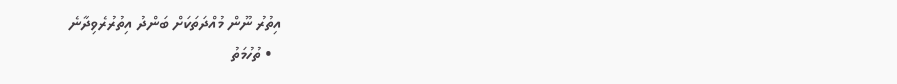އިތުރު ނޫން މުއްދަތަކަށް ބަންދު އިތުރުރެވިދާނެ
  • ތުހުމަތު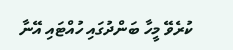ކުރެވޭ މީހާ ބަންދުގައި ހުއްޓައި އޭނާ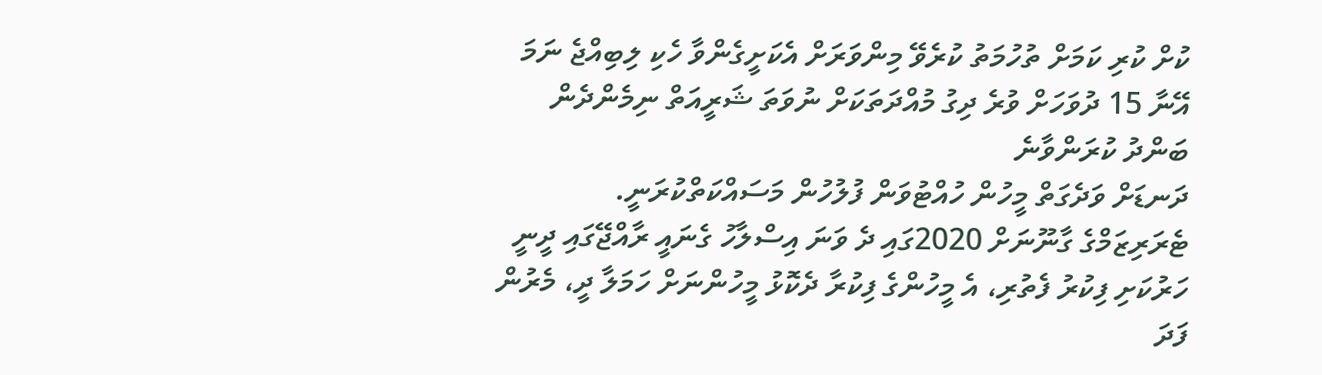ކުށް ކުރި ކަމަށް ތުހުމަތު ކުރެވޭ މިންވަރަށް އެކަށީގެންވާ ހެކި ލިބިއްޖެ ނަމަ އޭނާ 15 ދުވަހަށް ވުރެ ދިގު މުއްދަތަކަށް ނުވަތަ ޝަރީއަތް ނިމެންދެން ބަންދު ކުރަންވާނެ
ދަނޑަށް ވަދެގަތް މީހުން ހުއްޓުވަން ފުލުހުން މަސައްކަތްކުރަނީ.
ޓެރަރިޒަމްގެ ގާނޫނަށް 2020ގައި ދެ ވަނަ އިސްލާހު ގެނައީ ރާއްޖޭގައި ދީނީ ހަރުކަށި ފިކުރު ފެތުރި، އެ މީހުންގެ ފިކުރާ ދެކޮޅު މީހުންނަށް ހަމަލާ ދީ، މެރުން ފަދަ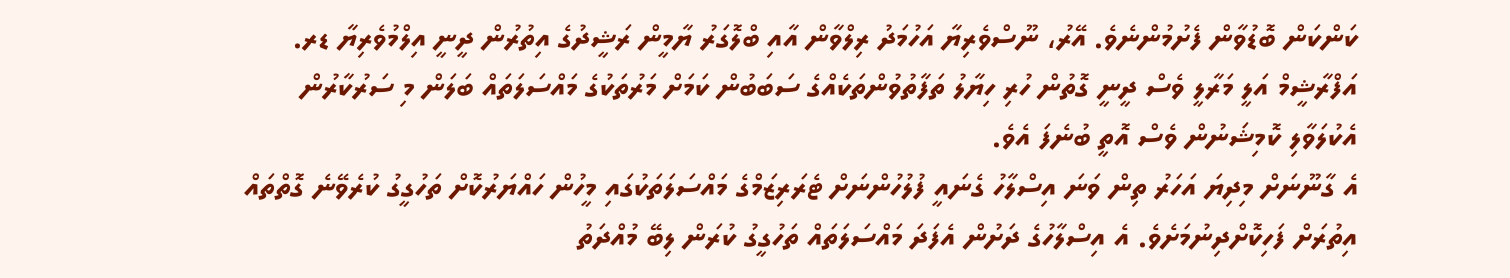ކަންކަން ބޮޑުވާން ފެށުމުންނެވެ. އޭރު، ނޫސްވެރިޔާ އަހުމަދު ރިލްވާން އާއި ބްލޮގަރު ޔާމީން ރަޝީދުގެ އިތުރުން ދީނީ އިލްމުވެރިޔާ ޑރ. އަފްރާޝީމް އަލީ މަރާލީ ވެސް ދީނީ ގޮތުން ހުރި ހިޔާލު ތަފާތުވުންތަކެއްގެ ސަބަބުން ކަމަށް މަރުތަކުގެ މައްސަލަތައް ބަލަން މި ސަރުކާރުން އެކުލަވާލި ކޮމިޝަނުން ވެސް އޮތީ ބުނެފަ އެވެ.
އެ ގާނޫނަށް މިދިޔަ އަހަރު ތިން ވަނަ އިސްލާހު ގެނައީ ފުލުހުންނަށް ޓެރަރިޒަމްގެ މައްސަލަތަކުގައި މީހުން ހައްޔަރުކޮށް ތަހުގީގު ކުރެވޭނެ ގޮތްތައް އިތުރަށް ފަހިކޮށްދިނުމަށެވެ. އެ އިސްލާހުގެ ދަށުން އެފަދަ މައްސަލަތައް ތަހުގީގު ކުރަން ލިބޭ މުއްދަތު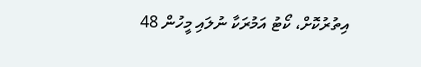އިތުރުކޮށް، ކޯޓު އަމުރަކާ ނުލައި މީހުން 48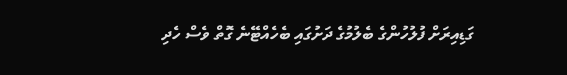ގަޑިއިރަށް ފުލުހުންގެ ބެލުމުގެ ދަށުގައި ބެހެއްޓޭނެ ގޮތް ވެސް ހެދި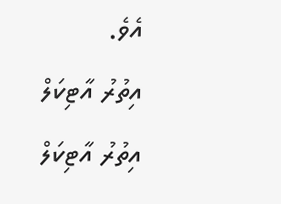އެވެ.
އިތުރު އާޓިކަލް
އިތުރު އާޓިކަލް